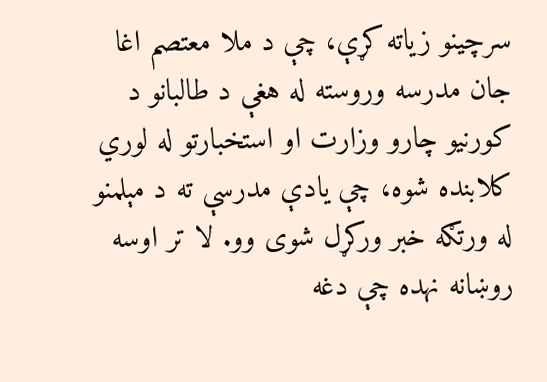سرچینو زیاته کړې، چې د ملا معتصم اغا جان مدرسه وروسته له هغې د طالبانو د کورنیو چارو وزارت او استخبارتو له لوري کلابنده شوه، چې یادې مدرسې ته د مېلمنو له ورتګه خبر ورکړل شوی وو. لا تر اوسه روښانه نهده چې دغه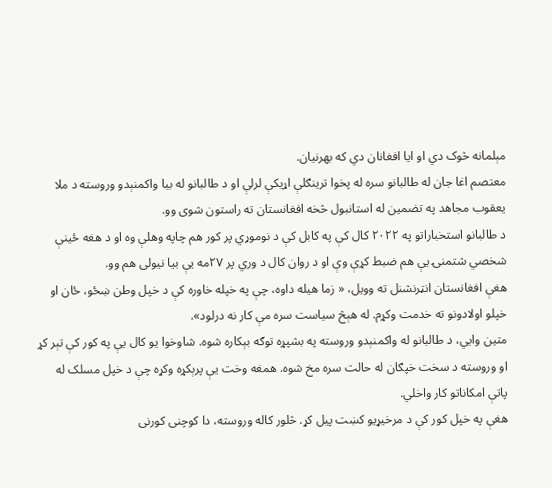مېلمانه څوک دي او ایا افغانان دي که بهرنیان.
معتصم اغا جان له طالبانو سره له پخوا ترینګلې اړیکې لرلې او د طالبانو له بیا واکمنېدو وروسته د ملا یعقوب مجاهد په تضمین له استانبول څخه افغانستان ته راستون شوی وو.
د طالبانو استخباراتو په ۲۰۲۲ کال کې په کابل کې د نوموړي پر کور هم چاپه وهلې وه او د هغه ځینې شخصي شتمنۍ یې هم ضبط کړې وې او د روان کال د وري پر ۲۷مه یې بیا نیولی هم وو.
هغې افغانستان انټرنشنل ته وویل، « زما هیله داوه، چې په خپله خاوره کې د خپل وطن ښځو، ځان او خپلو اولادونو ته خدمت وکړم. له هېڅ سیاست سره مې کار نه درلود».
متین وايي، د طالبانو له واکمنېدو وروسته په بشپړه توګه بېکاره شوه. شاوخوا یو کال یې په کور کې تېر کړ او وروسته د سخت خپګان له حالت سره مخ شوه. همغه وخت یې پرېکړه وکړه چې د خپل مسلک له پاتې امکاناتو کار واخلي.
هغې په خپل کور کې د مرخیړیو کښت پیل کړ. څلور کاله وروسته، دا کوچنی کورنی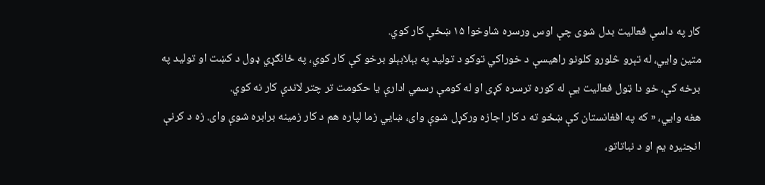کار په داسې فعالیت بدل شوی چې اوس ورسره شاوخوا ۱۵ ښځې کار کوي.
متین وايي، له تېرو څلورو کلونو راهیسې د خوراکي توکو د تولید په بېلابېلو برخو کې کار کوي، په ځانګړي ډول د کښت او تولید په برخه کې، خو دا ټول فعالیت یې له کوره ترسره کړی او له کومې رسمي ادارې یا حکومت تر چتر لاندې کار نه کوي.
هغه وايي، « که په افغانستان کې ښځو ته د کار اجازه ورکړل شوې وای، ښايي زما لپاره هم د کار زمینه برابره شوې وای. زه د کرنې انجنیره یم او د نباتاتو،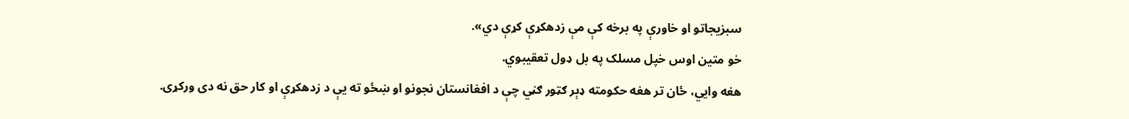سبزیجاتو او خاورې په برخه کې مې زدهکړې کړې دي».
خو متین اوس خپل مسلک په بل ډول تعقیبوي.
هغه وايي، ځان تر هغه حکومته ډېر ګټور ګڼي چې د افغانستان نجونو او ښځو ته یې د زدهکړې او کار حق نه دی ورکړی.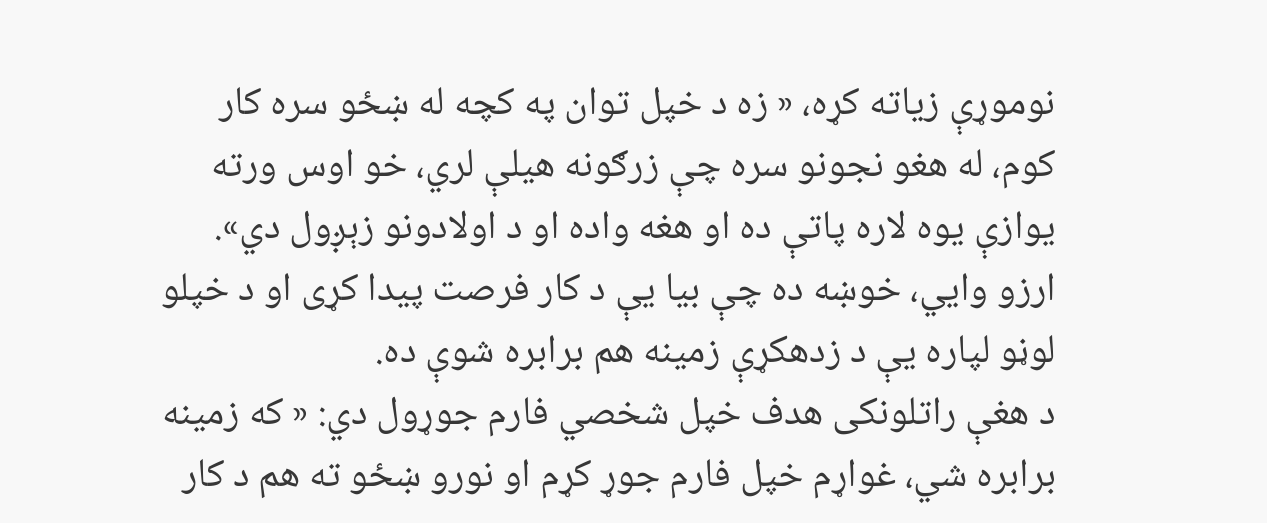نوموړې زیاته کړه، « زه د خپل توان په کچه له ښځو سره کار کوم، له هغو نجونو سره چې زرګونه هیلې لري، خو اوس ورته یوازې یوه لاره پاتې ده او هغه واده او د اولادونو زېږول دي».
ارزو وايي، خوښه ده چې بیا یې د کار فرصت پیدا کړی او د خپلو لوڼو لپاره یې د زدهکړې زمینه هم برابره شوې ده.
د هغې راتلونکی هدف خپل شخصي فارم جوړول دي: « که زمینه برابره شي، غواړم خپل فارم جوړ کړم او نورو ښځو ته هم د کار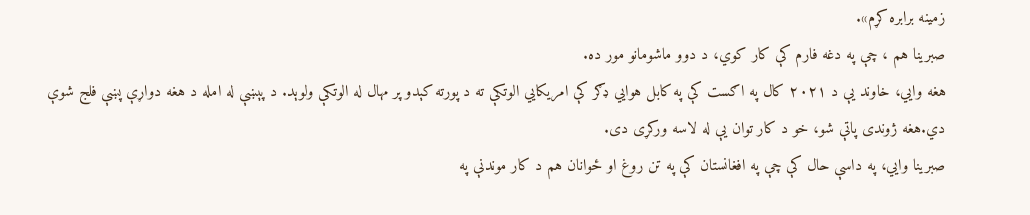زمینه برابره کړم».
صبرینا هم ، چې په دغه فارم کې کار کوي، د دوو ماشومانو مور ده.
هغه وايي، خاوند یې د ۲۰۲۱ کال په اګست کې په کابل هوايي ډګر کې امریکايي الوتکې ته د پورته کېدو پر مهال له الوتکې ولوېد. د پېښې له امله د هغه دواړې پښې فلج شوې دي.هغه ژوندی پاتې شو، خو د کار توان یې له لاسه ورکړی دی.
صبرینا وايي، په داسې حال کې چې په افغانستان کې په تن روغ او ځوانان هم د کار موندنې په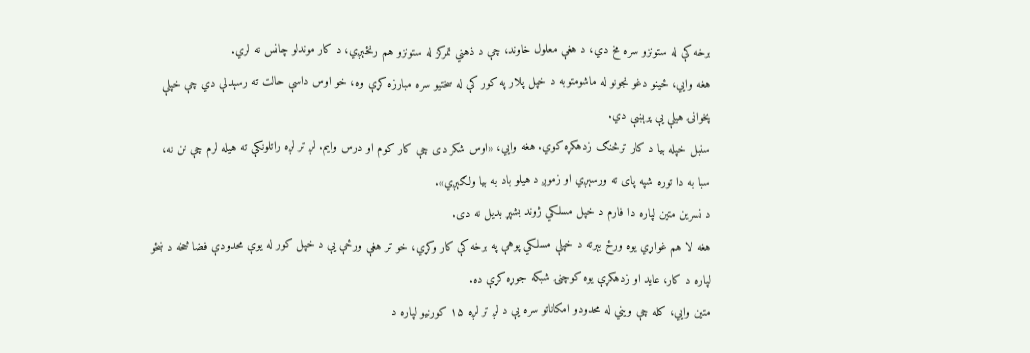برخه کې له ستونزو سره مخ دي، د هغې معلول خاوند، چې د ذهني تمرکز له ستونزو هم رنځېږي، د کار موندلو چانس نه لري.
هغه وايي، ځینو دغو نجونو له ماشومتوبه د خپل پلار په کور کې له سختیو سره مبارزه کړې وه، خو اوس داسې حالت ته رسېدلې دي چې خپلې پخوانۍ هیلې یې پرېښې دي.
سنبل خپله بیا د کار ترڅنګ زدهکړه کوي. هغه وايي، «اوس شکر دی چې کار کوم او درس وایم. لږ تر لږه راتلونکې ته هیله لرم چې نن نه، سبا به دا توره شپه پای ته ورسېږي او زموږ د هیلو باد به بیا ولګېږي».
د نسرین متین لپاره دا فارم د خپل مسلکي ژوند بشپړ بدیل نه دی.
هغه لا هم غواړي یوه ورځ بېرته د خپلې مسلکي پوهې په برخه کې کار وکړي، خو تر هغې ورځې یې د خپل کور له یوې محدودې فضا څخه د ښځو لپاره د کار، عاید او زدهکړې یوه کوچنۍ شبکه جوړه کړې ده.
متین وايي، کله چې ویني له محدودو امکاناتو سره یې د لږ تر لږه ۱۵ کورنیو لپاره د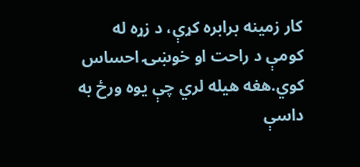کار زمینه برابره کړې، د زړه له کومې د راحت او خوښۍ احساس کوي.هغه هیله لري چې یوه ورځ به داسې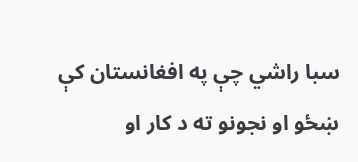سبا راشي چې په افغانستان کې ښځو او نجونو ته د کار او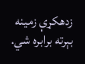زدهکړې زمینه بېرته برابره شي.